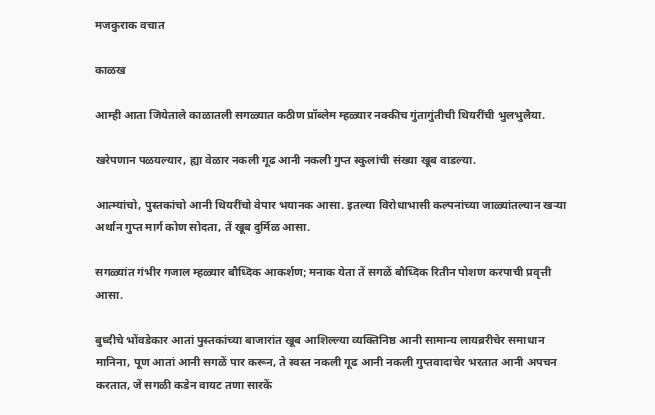मजकुराक वचात

काळख

आम्ही आता जियेताले काळातली सगळ्यात कठीण प्रॉब्लेम म्हळ्यार नक्कीच गुंतागुंतीची थियरींची भुलभुलैया.

खरेपणान पळयल्यार, ह्या वेळार नकली गूढ आनी नकली गुप्त स्कुलांची संख्या खूब वाडल्या.

आत्म्यांचो, पुस्तकांचो आनी थियरींचो वेपार भयानक आसा. इतल्या विरोधाभासी कल्पनांच्या जाळ्यांतल्यान खऱ्या अर्थान गुप्त मार्ग कोण सोदता, तें खूब दुर्मिळ आसा.

सगळ्यांत गंभीर गजाल म्हळ्यार बौध्दिक आकर्शण; मनाक येता तें सगळें बौध्दिक रितीन पोशण करपाची प्रवृत्ती आसा.

बुध्दीचे भोंवडेकार आतां पुस्तकांच्या बाजारांत खूब आशिल्ल्या व्यक्तिनिष्ठ आनी सामान्य लायब्ररीचेर समाधान मानिना, पूण आतां आनी सगळें पार करून, ते स्वस्त नकली गूढ आनी नकली गुप्तवादाचेर भरतात आनी अपचन करतात, जें सगळी कडेन वायट तणा सारकें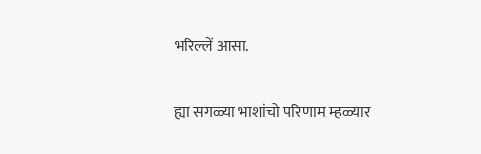भरिल्लें आसा.

ह्या सगळ्या भाशांचो परिणाम म्हळ्यार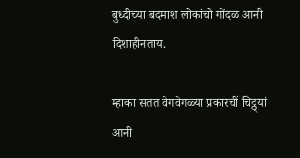बुध्दीच्या बदमाश लोकांचो गोंदळ आनी दिशाहीनताय.

म्हाका सतत वेगवेगळ्या प्रकारचीं चिट्ठ्यां आनी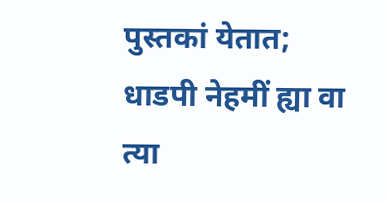पुस्तकां येतात; धाडपी नेहमीं ह्या वा त्या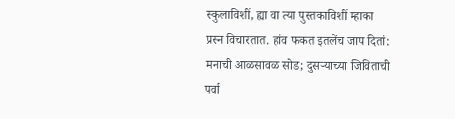स्कुलाविशीं, ह्या वा त्या पुस्तकाविशीं म्हाका प्रस्न विचारतात. हांव फकत इतलेंच जाप दितां: मनाची आळसावळ सोड; दुसऱ्याच्या जिविताची पर्वा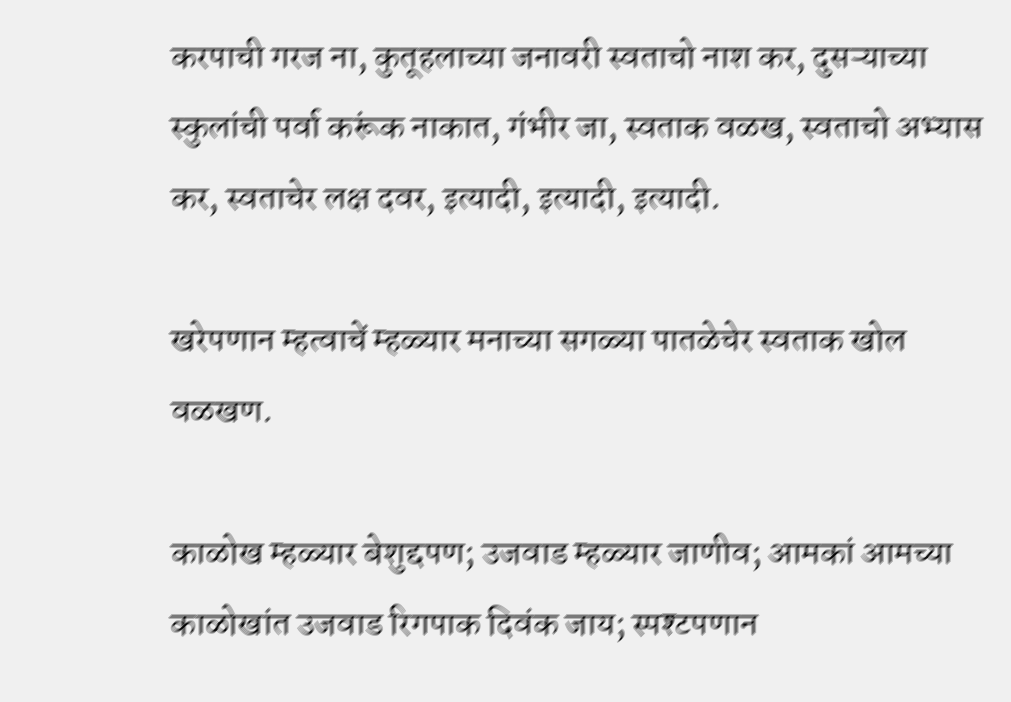करपाची गरज ना, कुतूहलाच्या जनावरी स्वताचो नाश कर, दुसऱ्याच्या स्कुलांची पर्वा करूंक नाकात, गंभीर जा, स्वताक वळख, स्वताचो अभ्यास कर, स्वताचेर लक्ष दवर, इत्यादी, इत्यादी, इत्यादी.

खरेपणान म्हत्वाचें म्हळ्यार मनाच्या सगळ्या पातळेचेर स्वताक खोल वळखण.

काळोख म्हळ्यार बेशुद्दपण; उजवाड म्हळ्यार जाणीव; आमकां आमच्या काळोखांत उजवाड रिगपाक दिवंक जाय; स्पश्टपणान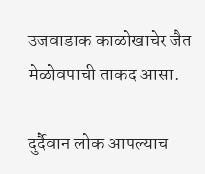उजवाडाक काळोखाचेर जैत मेळोवपाची ताकद आसा.

दुर्दैवान लोक आपल्याच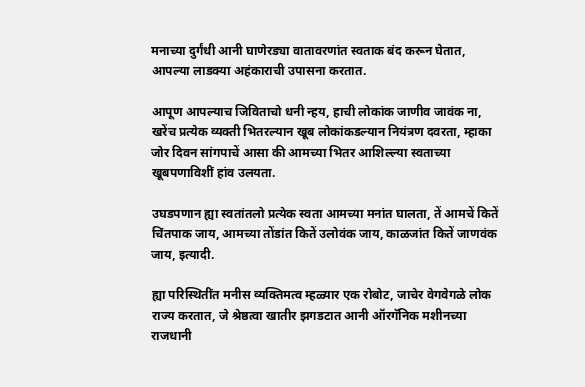मनाच्या दुर्गंधी आनी घाणेरड्या वातावरणांत स्वताक बंद करून घेतात, आपल्या लाडक्या अहंकाराची उपासना करतात.

आपूण आपल्याच जिविताचो धनी न्हय, हाची लोकांक जाणीव जावंक ना, खरेंच प्रत्येक व्यक्ती भितरल्यान खूब लोकांकडल्यान नियंत्रण दवरता, म्हाका जोर दिवन सांगपाचें आसा की आमच्या भितर आशिल्ल्या स्वताच्या खूबपणाविशीं हांव उलयता.

उघडपणान ह्या स्वतांतलो प्रत्येक स्वता आमच्या मनांत घालता, तें आमचें कितें चिंतपाक जाय, आमच्या तोंडांत कितें उलोवंक जाय, काळजांत कितें जाणवंक जाय, इत्यादी.

ह्या परिस्थितींत मनीस व्यक्तिमत्व म्हळ्यार एक रोबोट, जाचेर वेगवेगळे लोक राज्य करतात, जे श्रेष्ठत्वा खातीर झगडटात आनी ऑरगॅनिक मशीनच्या राजधानी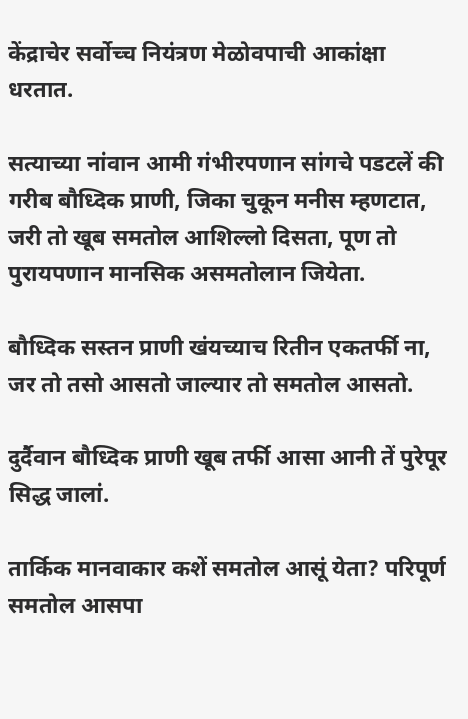केंद्राचेर सर्वोच्च नियंत्रण मेळोवपाची आकांक्षा धरतात.

सत्याच्या नांवान आमी गंभीरपणान सांगचे पडटलें की गरीब बौध्दिक प्राणी, जिका चुकून मनीस म्हणटात, जरी तो खूब समतोल आशिल्लो दिसता, पूण तो पुरायपणान मानसिक असमतोलान जियेता.

बौध्दिक सस्तन प्राणी खंयच्याच रितीन एकतर्फी ना, जर तो तसो आसतो जाल्यार तो समतोल आसतो.

दुर्दैवान बौध्दिक प्राणी खूब तर्फी आसा आनी तें पुरेपूर सिद्ध जालां.

तार्किक मानवाकार कशें समतोल आसूं येता? परिपूर्ण समतोल आसपा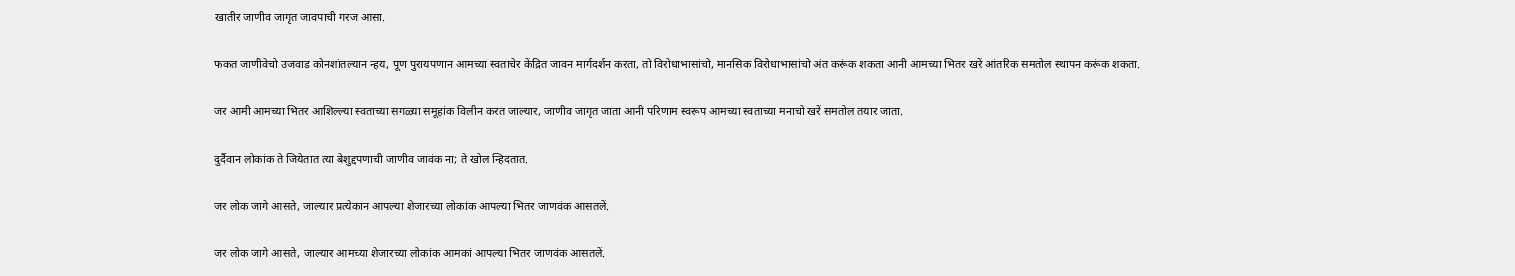खातीर जाणीव जागृत जावपाची गरज आसा.

फकत जाणीवेचो उजवाड कोनशांतल्यान न्हय, पूण पुरायपणान आमच्या स्वताचेर केंद्रित जावन मार्गदर्शन करता, तो विरोधाभासांचो, मानसिक विरोधाभासांचो अंत करूंक शकता आनी आमच्या भितर खरें आंतरिक समतोल स्थापन करूंक शकता.

जर आमी आमच्या भितर आशिल्ल्या स्वताच्या सगळ्या समूहांक विलीन करत जाल्यार, जाणीव जागृत जाता आनी परिणाम स्वरूप आमच्या स्वताच्या मनाचो खरें समतोल तयार जाता.

दुर्दैवान लोकांक ते जियेतात त्या बेशुद्दपणाची जाणीव जावंक ना; ते खोल न्हिदतात.

जर लोक जागे आसते, जाल्यार प्रत्येकान आपल्या शेजारच्या लोकांक आपल्या भितर जाणवंक आसतलें.

जर लोक जागे आसते, जाल्यार आमच्या शेजारच्या लोकांक आमकां आपल्या भितर जाणवंक आसतलें.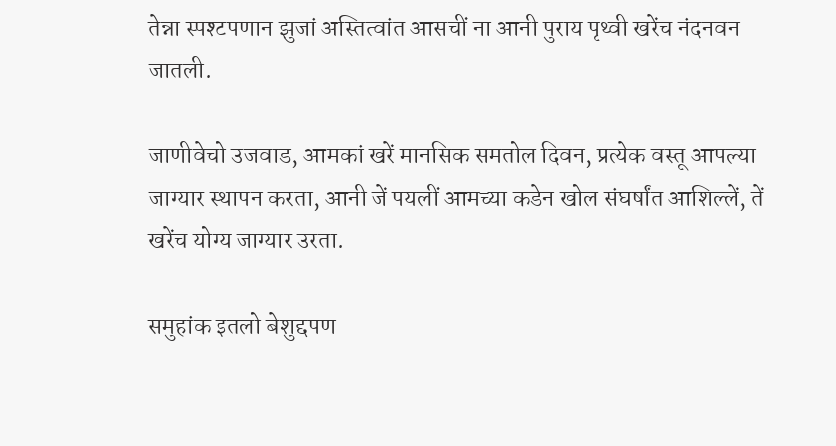तेन्ना स्पश्टपणान झुजां अस्तित्वांत आसचीं ना आनी पुराय पृथ्वी खरेंच नंदनवन जातली.

जाणीवेचो उजवाड, आमकां खरें मानसिक समतोल दिवन, प्रत्येक वस्तू आपल्या जाग्यार स्थापन करता, आनी जें पयलीं आमच्या कडेन खोल संघर्षांत आशिल्लें, तें खरेंच योग्य जाग्यार उरता.

समुहांक इतलो बेशुद्दपण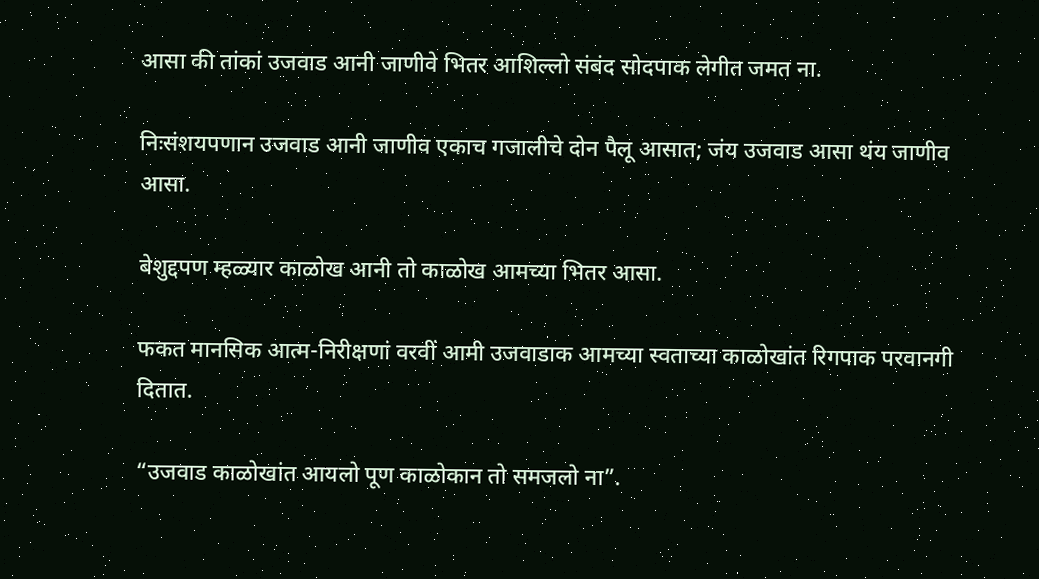आसा की तांकां उजवाड आनी जाणीवे भितर आशिल्लो संबंद सोदपाक लेगीत जमत ना.

निःसंशयपणान उजवाड आनी जाणीव एकाच गजालीचे दोन पैलू आसात; जंय उजवाड आसा थंय जाणीव आसा.

बेशुद्दपण म्हळ्यार काळोख आनी तो काळोख आमच्या भितर आसा.

फकत मानसिक आत्म-निरीक्षणां वरवीं आमी उजवाडाक आमच्या स्वताच्या काळोखांत रिगपाक परवानगी दितात.

“उजवाड काळोखांत आयलो पूण काळोकान तो समजलो ना”.